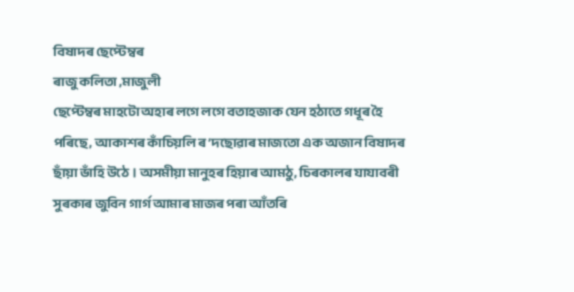বিষাদৰ ছেপ্টেম্বৰ
ৰাজু কলিতা ,মাজুলী
ছেপ্টেম্বৰ মাহটো অহাৰ লগে লগে বতাহজাক যেন হঠাতে গধূৰ হৈ পৰিছে, আকাশৰ কাঁচিয়লি ৰ’দছোৱাৰ মাজতো এক অজান বিষাদৰ ছাঁয়া ভাঁহি উঠে। অসমীয়া মানুহৰ হিয়াৰ আমঠু, চিৰকালৰ যাযাবৰী সুৰকাৰ জুবিন গাৰ্গ আমাৰ মাজৰ পৰা আঁতৰি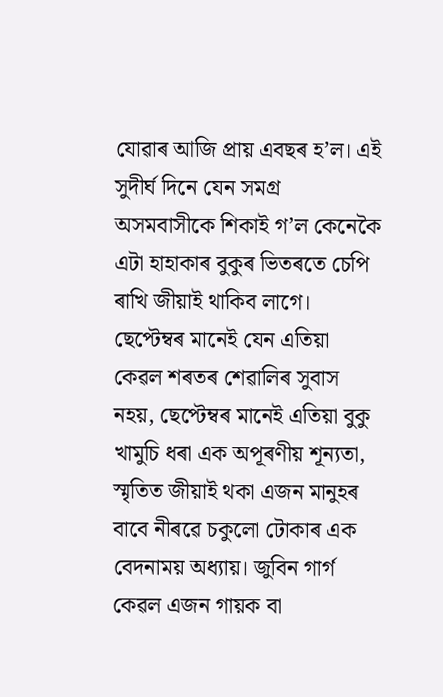যোৱাৰ আজি প্ৰায় এবছৰ হ’ল। এই সুদীৰ্ঘ দিনে যেন সমগ্ৰ অসমবাসীকে শিকাই গ’ল কেনেকৈ এটা হাহাকাৰ বুকুৰ ভিতৰতে চেপি ৰাখি জীয়াই থাকিব লাগে। ছেপ্টেম্বৰ মানেই যেন এতিয়া কেৱল শৰতৰ শেৱালিৰ সুবাস নহয়, ছেপ্টেম্বৰ মানেই এতিয়া বুকু খামুচি ধৰা এক অপূৰণীয় শূন্যতা, স্মৃতিত জীয়াই থকা এজন মানুহৰ বাবে নীৰৱে চকুলো টোকাৰ এক বেদনাময় অধ্যায়। জুবিন গাৰ্গ কেৱল এজন গায়ক বা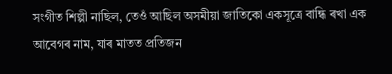সংগীত শিল্পী নাছিল, তেওঁ আছিল অসমীয়া জাতিকো একসূত্ৰে বান্ধি ৰখা এক আবেগৰ নাম, যাৰ মাতত প্ৰতিজন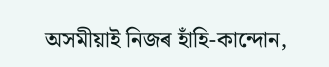অসমীয়াই নিজৰ হাঁহি-কান্দোন,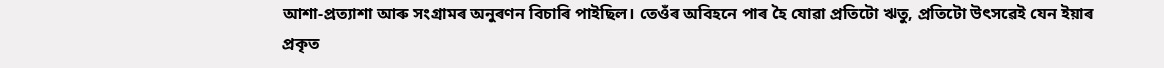আশা-প্ৰত্যাশা আৰু সংগ্ৰামৰ অনুৰণন বিচাৰি পাইছিল। তেওঁৰ অবিহনে পাৰ হৈ যোৱা প্ৰতিটো ঋতু, প্ৰতিটো উৎসৱেই যেন ইয়াৰ প্ৰকৃত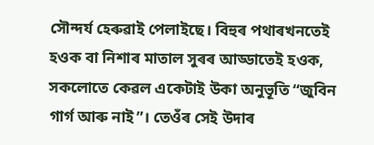সৌন্দৰ্য হেৰুৱাই পেলাইছে। বিহুৰ পথাৰখনতেই হওক বা নিশাৰ মাতাল সুৰৰ আড্ডাতেই হওক, সকলোতে কেৱল একেটাই উকা অনুভূতি “জুবিন গাৰ্গ আৰু নাই”। তেওঁৰ সেই উদাৰ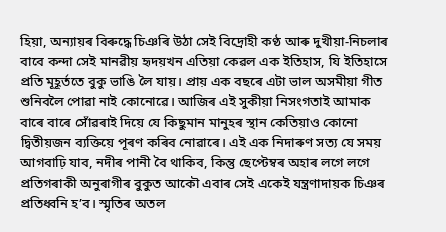হিয়া, অন্যায়ৰ বিৰুদ্ধে চিঞৰি উঠা সেই বিদ্ৰোহী কণ্ঠ আৰু দুখীয়া-নিচলাৰ বাবে কন্দা সেই মানৱীয় হৃদয়খন এতিয়া কেৱল এক ইতিহাস, যি ইতিহাসে প্ৰতি মূহূৰ্ততে বুকু ভাঙি লৈ যায়। প্ৰায় এক বছৰে এটা ভাল অসমীয়া গীত শুনিবলৈ পোৱা নাই কোনোৱে। আজিৰ এই সুকীয়া নিসংগতাই আমাক বাৰে বাৰে সোঁৱৰাই দিয়ে যে কিছুমান মানুহৰ স্থান কেতিয়াও কোনো দ্বিতীয়জন ব্যক্তিয়ে পূৰণ কৰিব নোৱাৰে। এই এক নিদাৰুণ সত্য যে সময় আগবাঢ়ি যাব, নদীৰ পানী বৈ থাকিব, কিন্তু ছেপ্টেম্বৰ অহাৰ লগে লগে প্ৰতিগৰাকী অনুৰাগীৰ বুকুত আকৌ এবাৰ সেই একেই যন্ত্ৰণাদায়ক চিঞৰ প্ৰতিধ্বনি হ’ব। স্মৃতিৰ অতল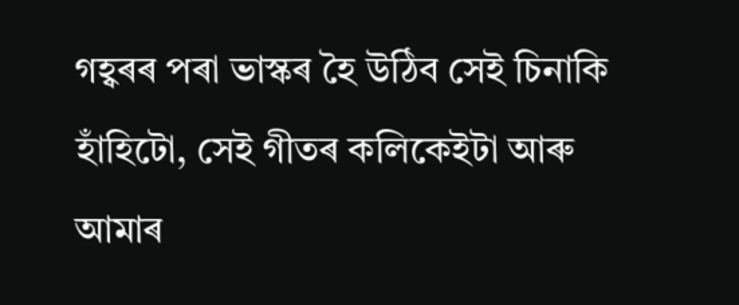গহ্বৰৰ পৰা ভাস্কৰ হৈ উঠিব সেই চিনাকি হাঁহিটো, সেই গীতৰ কলিকেইটা আৰু আমাৰ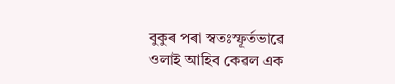বুকুৰ পৰা স্বতঃস্ফূৰ্তভাৱে ওলাই আহিব কেৱল এক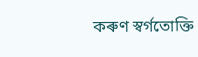কৰুণ স্বৰ্গতোক্তি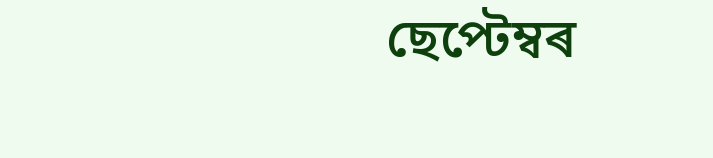ছেপ্টেম্বৰ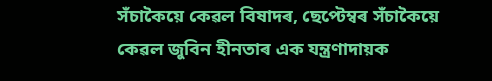সঁচাকৈয়ে কেৱল বিষাদৰ, ছেপ্টেম্বৰ সঁচাকৈয়ে কেৱল জুবিন হীনতাৰ এক যন্ত্ৰণাদায়ক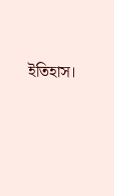ইতিহাস।